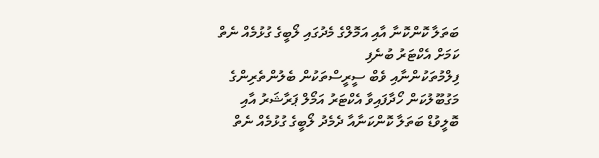ބަތަލާ ކޮންކޮނާ އާއި އަމޮލްގެ މެދުގައި ލޯބީގެ ގުޅުމެއް ނެތް ކަމަށް އެކްޓަރު ބުނެފި
ފިލްމުތަކުންނާއި ވެބް ސީރީސްތަކުން ބެލުންތެރިންގެ މަގުބޫލުކަން ހޯދާފައިވާ އެކްޓަރު އަމޯލް ޕަރާޝަރު އާއި ބޮލީވުޑް ބަތަލާ ކޮންކަނާއާ ދެމެދު ލޯބީގެ ގުޅުމެއް ނެތް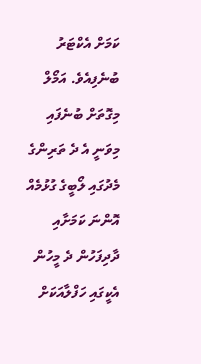ކަމަށް އެކްޓަރު ބުނެފިއެވެ. އަމޯލް މިގޮތަށް ބުނެފައި މިވަނީ އެ ދެ ތަރިންގެ މެދުގައި ލޯބީގެ ގުޅުމެއް އޮންނަ ކަމަށާއި ދާދިފަހުން ދެ މީހުން އެކީގައި ހަފްލާއަކަށް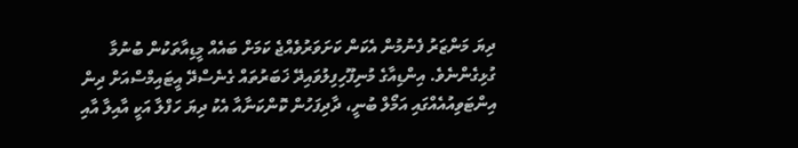ދިޔަ މަންޒަރު ފެނުމުން އެކަން ކަށަވަރުވެއްޖެ ކަމަށް ބައެއް މީޑިއާތަކުން ބުނުމާ ގުޅިގެންނެވެ. އިންޑިއާގެ މުނިފޫހިފިލުވައިދޭ ޚަބަރުތައް ގެނެސްދޭ އީޓައިމްސްއަށް ދިން އިންޓަވިއުއެއްގައި އަމޯލް ބުނީ، ދާދިފަހުން ކޮންކަނާއާ އެކު ދިޔަ ހަފްލާ އަކީ އާއިލާ އާއި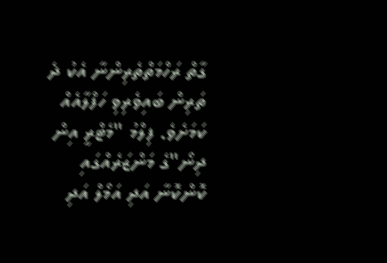ގާތް ރަހްމަތްތެރިންނާ އެކު ދެ ތަރިން ބައިވެރިވި ހަފްލާއެއް ކަމަށެވެ. ފިލްމު "މެޓްރީ އިން ދިނޯ"ގެ މަންޒަރެއްގައި ކޮންކޮނާ އަދި އަމޯލް އަދި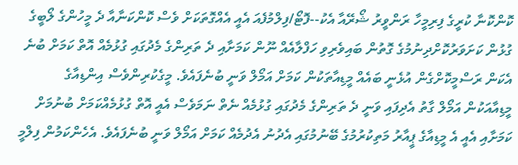ކޮންކޮނާ ކުރީގެ ފިރިމީހާ ރަންވީރު ޝޯރޭއާ އެކު--ފޮޓޯ/ފިލްމުފެއަ އެއީ އެއްގޮތަކަށް ވެސް ކޮންކަނާއާ ދެ މީހުންގެ ލޯބީގެ ގުޅުން ކަށަވަރުކޮށްދިނުމުގެ ގޮތުން ބައިވެރިވި ހަފްލާއެއް ނޫން ކަމަށާއި ދެ ތަރިންގެ މެދުގައި ގުޅުމެއް އޮތް ކަމަށް ބުނެ އެކަން ރަސްމީކޮށްގެން އުޅެނީ ބައެއް މީޑިއާތަކުން ކަމަށް އަމޯލް ވަނީ ބުނެފައެވެ. މީގެކުރިންވެސް އިންޑިއާގެ މީޑިއާއަކުން އަމޯލް ގާތު އެދިފައި ވަނީ ދެ ތަރިންގެ މެދުގައި ގުޅުމެއް ނެތް ނަމަވެސް އެއީ އޮތް ގުޅުމެއްކަމަށް ބުނުމަށް ކަމަށާއި އެއީ އެ މީޑިއާގެ ޕީއާރު މަތިކުރުމުގެ ބޭނުމުގައި އެދުނު އެދުމެއް ކަމަށް އަމޯލް ވަނީ ބުނެފައެވެ. އެހެންކަމުން ފިލްމީ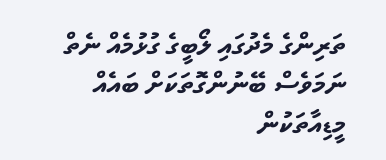ތަރިންގެ މެދުގައި ލޯބީގެ ގުޅުމެއް ނެތް ނަމަވެސް ބޭނުންގޮތަކަށް ބައެއް މީޑިއާތަކުން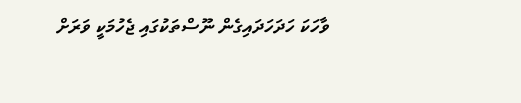ވާހަކަ ހަދަހަދައިގެން ނޫސްތަކުގައި ޖެހުމަކީ ވަރަށް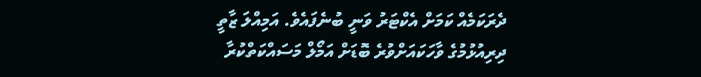ދެރަކަމެއް ކަމަށް އެކްޓަރު ވަނީ ބުނެފައެވެ. އަމިއްލަ ޒާތީ ދިރިއުޅުމުގެ ވާހަކައަށްވުރެ ބޮޑަށް އަމޯލް މަސައްކަތްކުރާ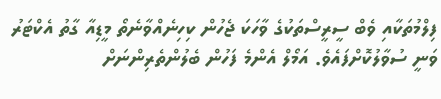ފިލްމުތަކާއި ވެބް ސީރީސްތަކުގެ ވާހަކަ ޖެހުން ކިހިނެއްވާނެތޯ މީޑިއާ ގާތު އެކްޓަރު ވަނީ ސުވާލުކޮށްފައެވެ. އަމޯލް އެންމެ ފަހުން ބެލުންތެރިންނަށް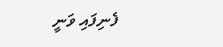ފެނިފައި ވަނީ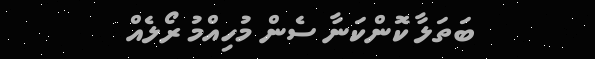ބަތަލާ ކޮންކަނާ ސެން މުހިއްމު ރޯލެއް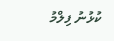ކުޅުނު ފިލްމު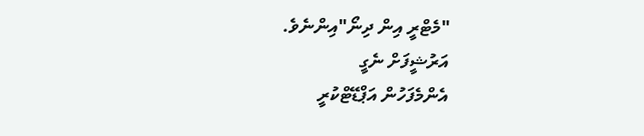"މެޓްރީ އިން ދިނޯ"އިންނެވެ.
އަރުޝީފަށް ނެގީ
އެންމެފަހުން އަޕްޑޭޓްކުރީ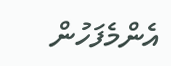އެންމެފަހުން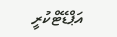އަޕްޑޭޓްކުރީ